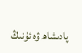پادىشاھ ۋە ئۇنىڭ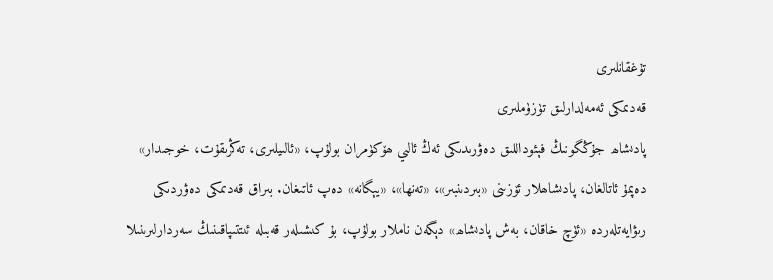تۇغقانلىرى
قەدىمكى ئەمەلدارلىق تۈزۈملىرى
پادىشاھ جۇڭگونىڭ فېئوداللىق دەۋرىدىكى ئەڭ ئالىي ھۆكۈمران بولۇپ، «ئالىيلىرى، تەڭرىقۇت، خوجىدار» دەپمۇ ئاتالغان، پادىشاھلار ئۆزىنى «بىردىنبىر»، «تەنھا»، «يېگانە» دەپ ئاتىغان. بىراق قەدىمكى دەۋردىكى رىۋايەتلەردە «ئۈچ خاقان، بەش پادىشاھ» دېگەن ناملار بولۇپ، بۇ كىشىلەر قەبىلە ئىتتىپاقىنىڭ سەردارلىرىنىلا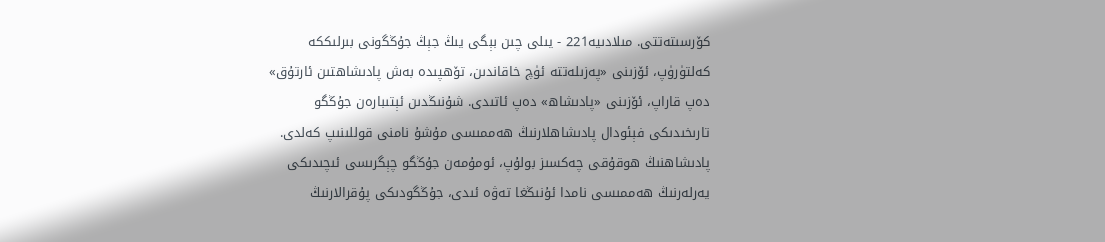كۆرسىتەتتى. مىلادىيە221 - يىلى چىن بېگى يىڭ جېڭ جۇڭگونى بىرلىككە كەلتۈرۈپ، ئۆزىنى «پەزىلەتتە ئۈچ خاقاندىن، تۆھپىدە بەش پادىشاھتىن ئارتۇق» دەپ قاراپ، ئۆزىنى «پادىشاھ» دەپ ئاتىدى. شۇنىڭدىن ئېتىبارەن جۇڭگو تارىخىدىكى فېئودال پادىشاھلارنىڭ ھەممىسى مۇشۇ نامنى قوللىنىپ كەلدى.
پادىشاھنىڭ ھوقۇقى چەكسىز بولۇپ، ئومۇمەن جۇڭگو چېگرىسى ئىچىدىكى يەرلەرنىڭ ھەممىسى نامدا ئۇنىڭغا تەۋە ئىدى، جۇڭگودىكى پۇقرالارنىڭ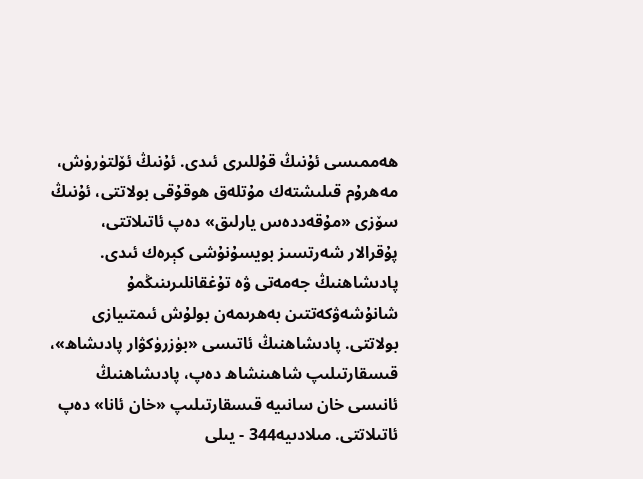ھەممىسى ئۇنىڭ قۇللىرى ئىدى. ئۇنىڭ ئۆلتۈرۈش، مەھرۇم قىلىشتەك مۇتلەق ھوقۇقى بولاتتى، ئۇنىڭ سۆزى «مۇقەددەس يارلىق» دەپ ئاتىلاتتى، پۇقرالار شەرتسىز بويسۇنۇشى كېرەك ئىدى.
پادىشاھنىڭ جەمەتى ۋە تۇغقانلىرىنىڭمۇ شانۇشەۋكەتتىن بەھرىمەن بولۇش ئىمتىيازى بولاتتى. پادىشاھنىڭ ئاتىسى «بۈزرۈكۋار پادىشاھ»، قىسقارتىلىپ شاھىنشاھ دەپ، پادىشاھنىڭ ئانىسى خان سانىيە قىسقارتىلىپ «خان ئانا» دەپ ئاتىلاتتى. مىلادىيە344 - يىلى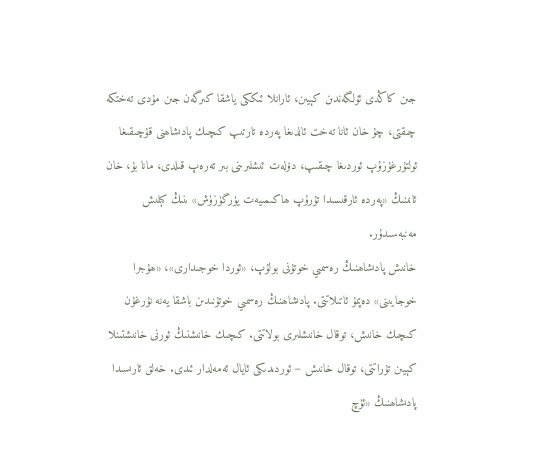جىن كاڭدى ئۆلگەندىن كېيىن، ئارانلا ئىككى ياشقا كىرگەن جىن مۇدى تەختكە چىقتى، چۇ خان ئانا تەخت ئالدىغا پەردە تارتىپ كىچىك پادىشاھنى قۇچىقىغا ئولتۇرغۇزۇپ ئوردىغا چىقىپ، دۆلەت ئىشلىرىنى بىر تەرەپ قىلدى، مانا بۇ، خان ئانىنىڭ «پەردە ئارقىسىدا تۇرۇپ ھاكىمىيەت يۈرگۈزۈش» ىنىڭ كېلىش مەنبەسىدۇر.
خانىش پادىشاھنىڭ رەسمىي خوتۇنى بولۇپ، «ئوردا خوجىدارى»، «ھۇجرا خوجايىنى» دەپمۇ ئاتىلاتتى. پادىشاھنىڭ رەسمىي خوتۇنىدىن باشقا يەنە نۇرغۇن كىچىك خانىش، توقال خانىشلىرى بولاتتى. كىچىك خانىشنىڭ ئورنى خانىشتىنلا كېيىن تۇراتتى، توقال خانىش − ئوردىدىكى ئايال ئەمەلدار ئىدى. خەلق ئارىسىدا پادىشاھنىڭ «ئۈچ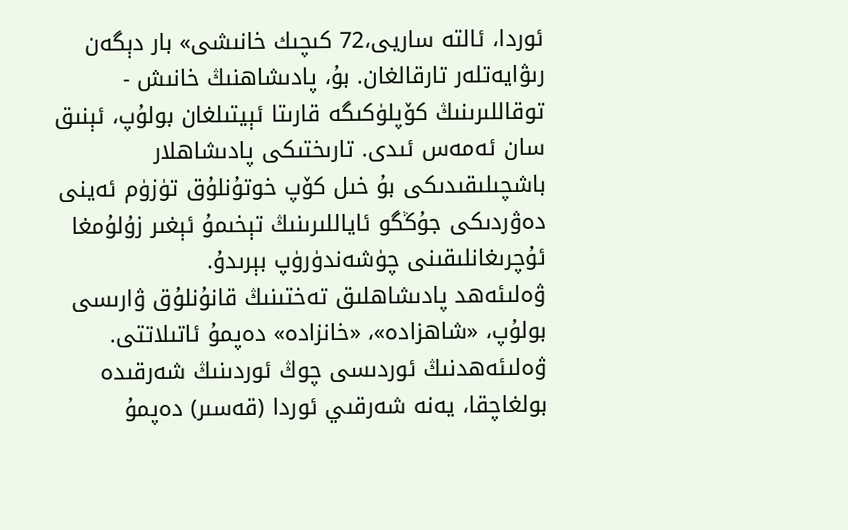ئوردا، ئالتە ساريى،72 كىچىك خانىشى» بار دېگەن رىۋايەتلەر تارقالغان. بۇ، پادىشاھنىڭ خانىش - توقاللىرىنىڭ كۆپلۈكىگە قارىتا ئېيتىلغان بولۇپ، ئېنىق سان ئەمەس ئىدى. تارىختىكى پادىشاھلار باشچىلىقىدىكى بۇ خىل كۆپ خوتۇنلۇق تۈزۈم ئەينى دەۋردىكى جۇڭگو ئاياللىرىنىڭ تېخىمۇ ئېغىر زۇلۇمغا ئۇچرىغانلىقىنى چۈشەندۈرۈپ بېرىدۇ.
ۋەلىئەھد پادىشاھلىق تەختىنىڭ قانۇنلۇق ۋارىسى بولۇپ، «شاھزادە»، «خانزادە» دەپمۇ ئاتىلاتتى. ۋەلىئەھدنىڭ ئوردىسى چوڭ ئوردىنىڭ شەرقىدە بولغاچقا، يەنە شەرقىي ئوردا (قەسىر) دەپمۇ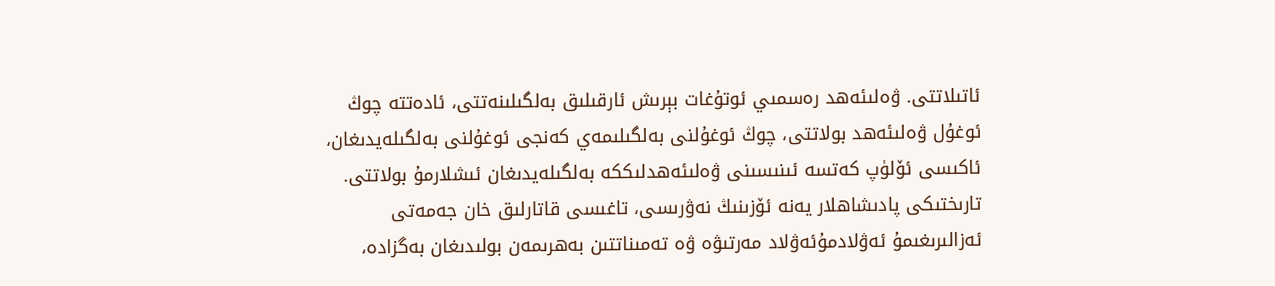ئاتىلاتتى. ۋەلىئەھد رەسمىي ئوتۇغات بېرىش ئارقىلىق بەلگىلىنەتتى، ئادەتتە چوڭ ئوغۇل ۋەلىئەھد بولاتتى، چوڭ ئوغۇلنى بەلگىلىمەي كەنجى ئوغۇلنى بەلگىلەيدىغان، ئاكىسى ئۆلۈپ كەتسە ئىنىسىنى ۋەلىئەھدلىككە بەلگىلەيدىغان ئىشلارمۇ بولاتتى. تارىختىكى پادىشاھلار يەنە ئۆزىنىڭ نەۋرىسى، تاغىسى قاتارلىق خان جەمەتى ئەزالىرىغىمۇ ئەۋلادمۇئەۋلاد مەرتىۋە ۋە تەمىناتتىن بەھرىمەن بولىدىغان بەگزادە،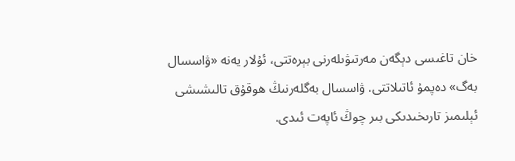خان تاغىسى دېگەن مەرتىۋىلەرنى بېرەتتى، ئۇلار يەنە «ۋاسسال بەگ» دەپمۇ ئاتىلاتتى. ۋاسسال بەگلەرنىڭ ھوقۇق تالىشىشى ئېلىمىز تارىخىدىكى بىر چوڭ ئاپەت ئىدى.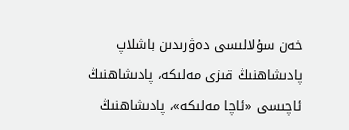خەن سۇلالىسى دەۋرىدىن باشلاپ پادىشاھنىڭ قىزى مەلىكە، پادىشاھنىڭ ئاچىسى «ئاچا مەلىكە»، پادىشاھنىڭ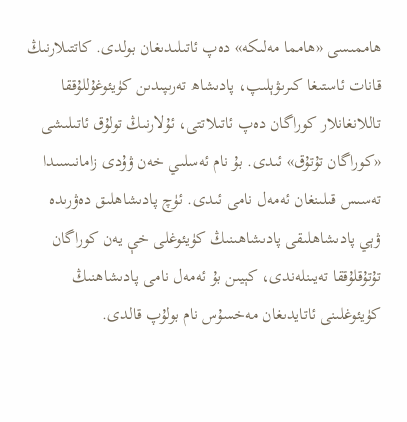ھاممىسى «ھامما مەلىكە» دەپ ئاتىلىدىغان بولدى. كاتتىلارنىڭ قانات ئاستىغا كىرىۋېلىپ، پادىشاھ تەرىپىدىن كۈيئوغۇللۇققا تاللانغانلار كوراگان دەپ ئاتىلاتتى، ئۇلارنىڭ تولۇق ئاتىلىشى «كوراگان تۇتۇق» ئىدى. بۇ نام ئەسلىي خەن ۋۇدى زامانىسىدا تەسىس قىلىنغان ئەمەل نامى ئىدى. ئۈچ پادىشاھلىق دەۋرىدە ۋېي پادىشاھلىقى پادىشاھىنىڭ كۈيئوغلى خې يەن كوراگان تۇتۇقلۇققا تەيىنلەندى، كېيىن بۇ ئەمەل نامى پادىشاھنىڭ كۈيئوغلىنى ئاتايدىغان مەخسۇس نام بولۇپ قالدى.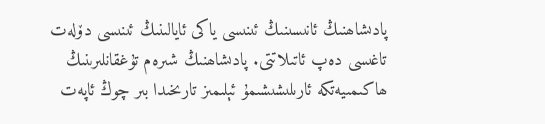پادىشاھنىڭ ئانىسىنىڭ ئىنىسى ياكى ئايالىنىڭ ئىنىسى دۆلەت تاغىسى دەپ ئاتىلاتتى. پادىشاھنىڭ شىرەم تۇغقانلىرىنىڭ ھاكىمىيەتكە ئارىلىشىشىمۇ ئېلىمىز تارىخىدا بىر چوڭ ئاپەت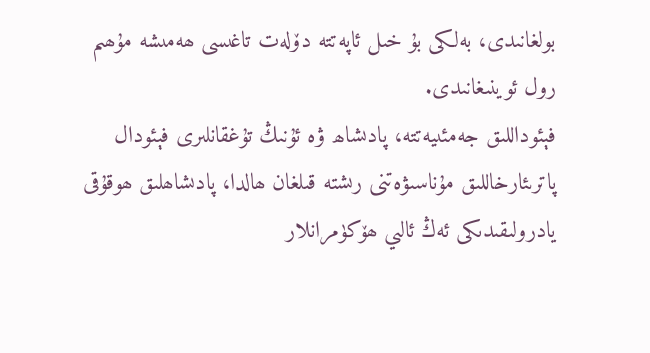بولغانىدى، بەلكى بۇ خىل ئاپەتتە دۆلەت تاغىسى ھەمىشە مۇھىم رول ئوينىغانىدى.
فېئوداللىق جەمئىيەتتە، پادىشاھ ۋە ئۇنىڭ تۇغقانلىرى فېئودال پاترىئارخاللىق مۇناسىۋەتنى رىشتە قىلغان ھالدا، پادىشاھلىق ھوقۇقى يادرولىقىدىكى ئەڭ ئالىي ھۆكۈمرانلار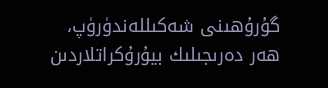گۇرۇھىنى شەكىللەندۈرۈپ، ھەر دەرىجىلىك بيۇرۇكراتلاردىن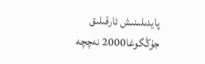پايدىلىنىش ئارقىلىق جۇڭگوغا2000 نەچچە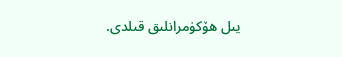يىل ھۆكۈمرانلىق قىلدى.